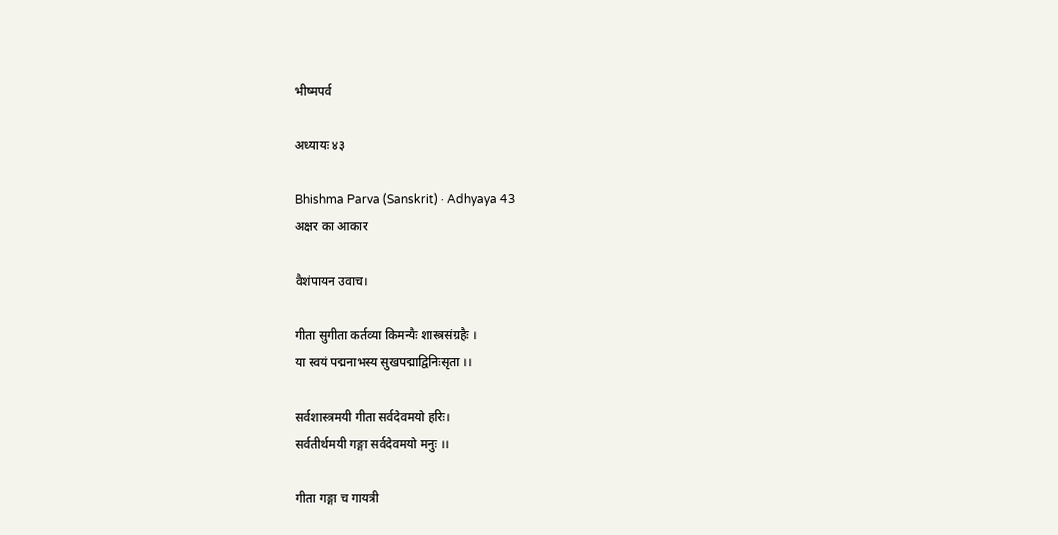भीष्मपर्व

अध्यायः ४३

Bhishma Parva (Sanskrit) · Adhyaya 43
अक्षर का आकार

वैशंपायन उवाच।

गीता सुगीता कर्तव्या किमन्यैः शास्त्रसंग्रहैः ।
या स्वयं पद्मनाभस्य सुखपद्माद्विनिःसृता ।।

सर्वशास्त्रमयी गीता सर्वदेवमयो हरिः।
सर्वतीर्थमयी गङ्गा सर्वदेवमयो मनुः ।।

गीता गङ्गा च गायत्री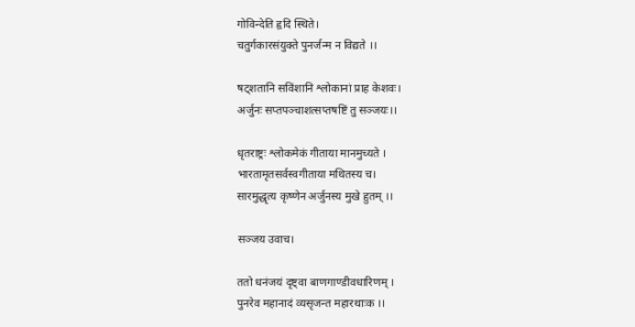गोविन्देति हृदि स्थिते।
चतुर्गकारसंयुक्ते पुनर्जन्म न विद्यते ।।

षट्शतानि सविंशानि श्लोकानां प्राह केशवः।
अर्जुनः सप्तपञ्चाशत्सप्तषष्टिं तु सञ्जयः।।

धृतराष्ट्रः श्लोकमेकं गीताया मानमुच्यते ।
भारतामृतसर्वस्वगीताया मथितस्य च।
सारमुद्धृत्य कृष्णेन अर्जुनस्य मुखे हुतम् ।।

सञ्जय उवाच।

ततो धनंजयं दृष्ट्वा बाणगाण्डीवधारिणम् ।
पुनरेव महानादं व्यसृजन्त महारथाःक ।।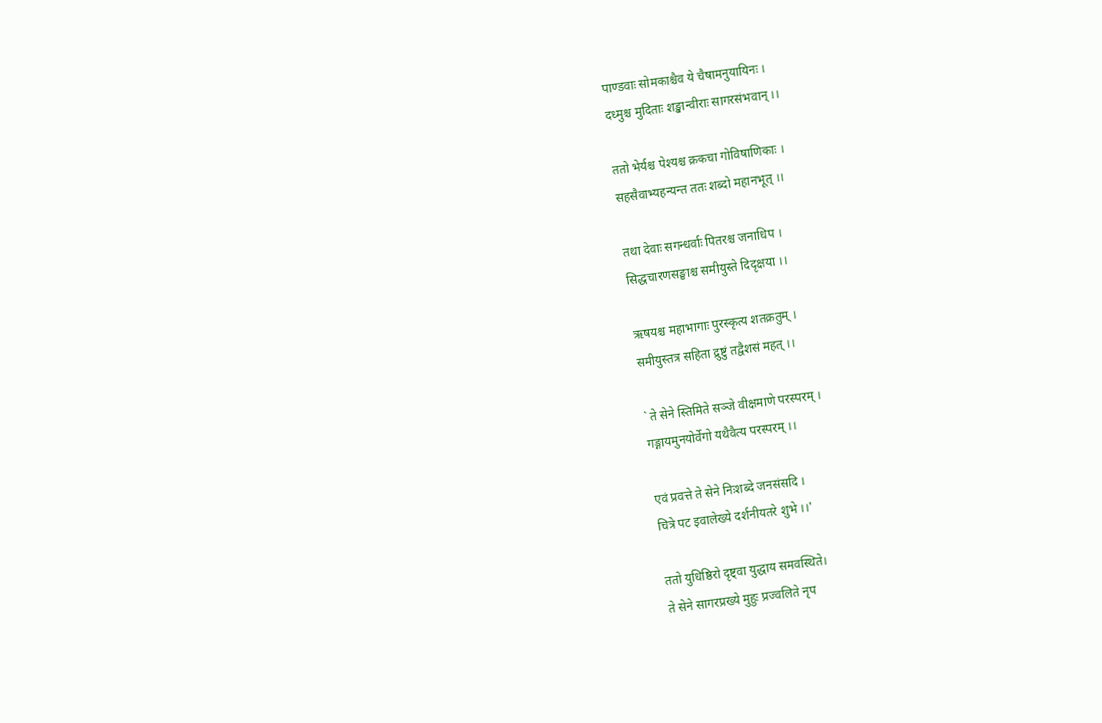पाण्डवाः सोमकाश्चैव ये चैषामनुयायिनः ।
दध्मुश्च मुदिताः शङ्खान्वीराः सागरसंभवान् ।।

ततो भेर्यश्च पेश्यश्च क्रकचा गोविषाणिकाः ।
सहसैवाभ्यहन्यन्त ततः शब्दो महानभूत् ।।

तथा देवाः सगन्धर्वाः पितरश्च जनाधिप ।
सिद्धचारणसङ्घाश्च समीयुस्ते दिदृक्षया ।।

ऋषयश्च महाभागाः पुरस्कृत्य शतक्रतुम् ।
समीयुस्तत्र सहिता द्रुष्टुं तद्वैशसं महत् ।।

` ते सेने स्तिमिते सञ्जे वीक्षमाणे परस्परम् ।
गङ्गायमुनयोर्वेगो यथैवैत्य परस्परम् ।।

एवं प्रवत्ते ते सेने निःशब्दे जनसंसदि ।
चित्रे पट इवालेख्ये दर्शनीयतरे शुभे ।।'

ततो युधिष्ठिरो दृष्ट्वा युद्धाय समवस्थिते।
ते सेने सागरप्रख्ये मुहुः प्रज्वलिते नृप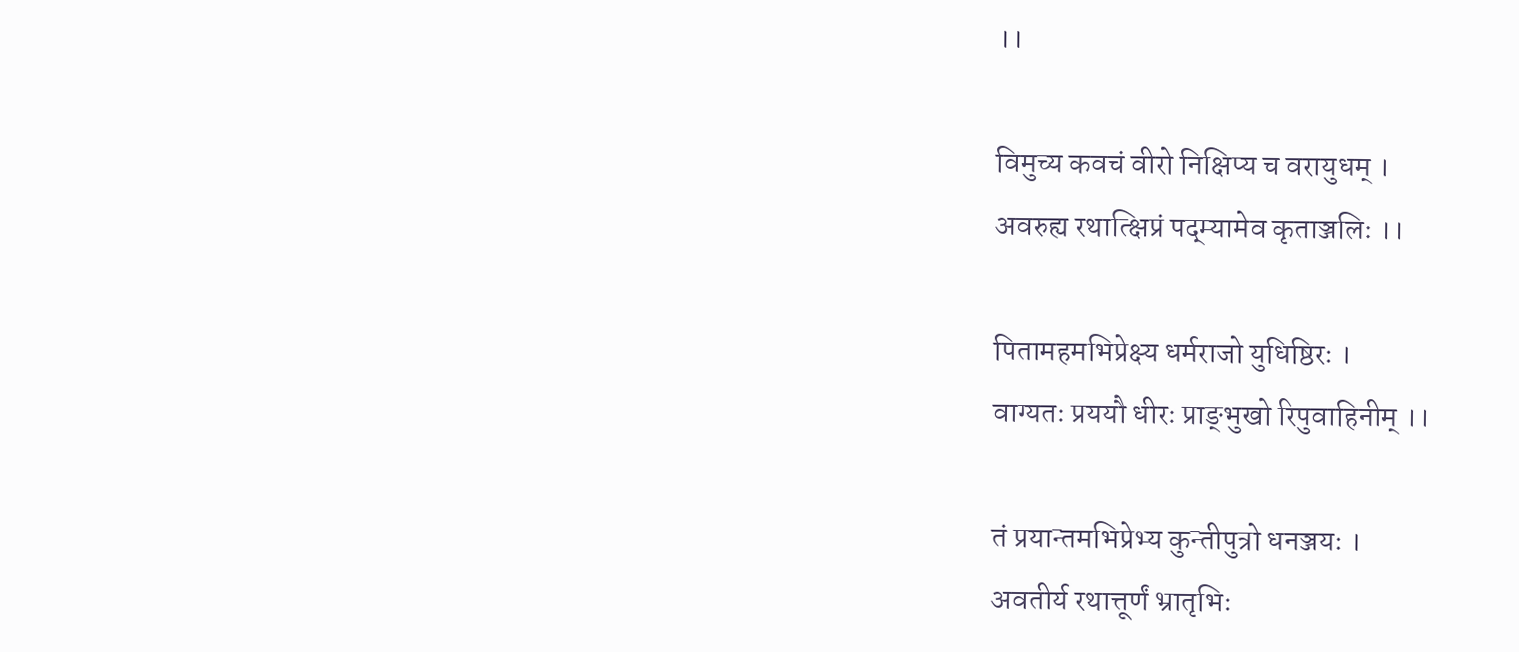।।

विमुच्य कवचं वीरो निक्षिप्य च वरायुधम् ।
अवरुह्य रथात्क्षिप्रं पद्म्यामेव कृताञ्जलिः ।।

पितामहमभिप्रेक्ष्य धर्मराजो युधिष्ठिरः ।
वाग्यतः प्रययौ धीरः प्राङ्भुखो रिपुवाहिनीम् ।।

तं प्रयान्तमभिप्रेभ्य कुन्तीपुत्रो धनञ्जयः ।
अवतीर्य रथात्तूर्णं भ्रातृभिः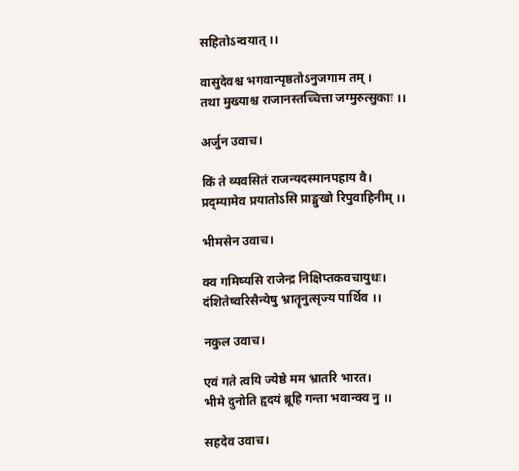सहितोऽन्वयात् ।।

वासुदेवश्च भगवान्पृष्ठतोऽनुजगाम तम् ।
तथा मुख्याश्च राजानस्तच्चित्ता जग्मुरुत्सुकाः ।।

अर्जुन उवाच।

किं ते व्यवसितं राजन्यदस्मानपहाय वै।
प्रद्म्यामेव प्रयातोऽसि प्राङ्मुखो रिपुवाहिनीम् ।।

भीमसेन उवाच।

क्व गमिष्यसि राजेन्द्र निक्षिप्तकवचायुधः।
दंशितेष्वरिसैन्येषु भ्रातॄनुत्सृज्य पार्थिव ।।

नकुल उवाच।

एवं गते त्वयि ज्येष्ठे मम भ्रातरि भारत।
भीमे दुनोति हृदयं ब्रूहि गन्ता भवान्क्व नु ।।

सहदेव उवाच।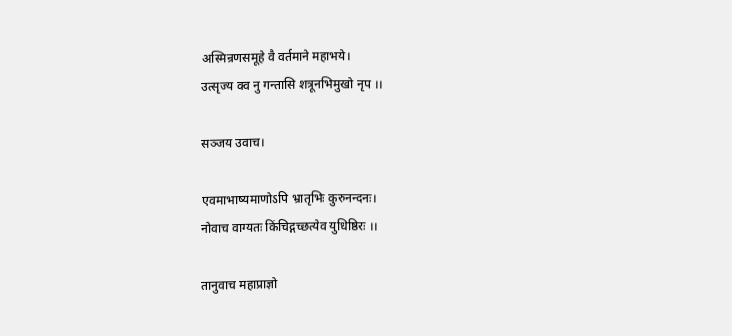अस्मिन्रणसमूहे वै वर्तमाने महाभये।
उत्सृज्य क्व नु गन्तासि शत्रूनभिमुखो नृप ।।

सञ्जय उवाच।

एवमाभाष्यमाणोऽपि भ्रातृभिः कुरुनन्दनः।
नोवाच वाग्यतः किंचिद्गच्छत्येव युधिष्ठिरः ।।

तानुवाच महाप्राज्ञो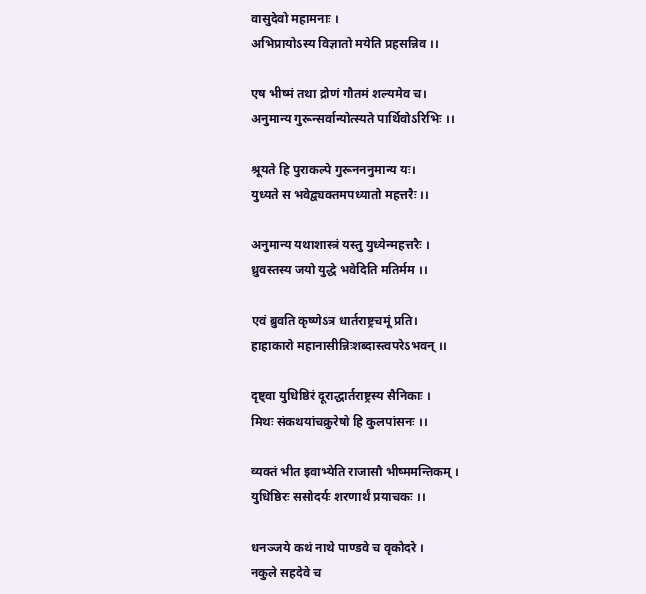वासुदेवो महामनाः ।
अभिप्रायोऽस्य विज्ञातो मयेति प्रहसन्निव ।।

एष भीष्मं तथा द्रोणं गौतमं शल्यमेव च।
अनुमान्य गुरून्सर्वान्योत्स्यते पार्थिवोऽरिभिः ।।

श्रूयते हि पुराकल्पे गुरूनननुमान्य यः।
युध्यते स भवेद्व्यक्तमपध्यातो महत्तरैः ।।

अनुमान्य यथाशास्त्रं यस्तु युध्येन्महत्तरैः ।
ध्रुवस्तस्य जयो युद्धे भवेदिति मतिर्मम ।।

एवं ब्रुवति कृष्णेऽत्र धार्तराष्ट्रचमूं प्रति।
हाहाकारो महानासीन्निःशब्दास्त्वपरेऽभवन् ।।

दृष्ट्वा युधिष्ठिरं दूराद्धार्तराष्ट्रस्य सैनिकाः ।
मिथः संकथयांचक्रुरेषो हि कुलपांसनः ।।

व्यक्तं भीत इवाभ्येति राजासौ भीष्ममन्तिकम् ।
युधिष्ठिरः ससोदर्यः शरणार्थं प्रयाचकः ।।

धनञ्जये कथं नाथे पाण्डवे च वृकोदरे ।
नकुले सहदेवे च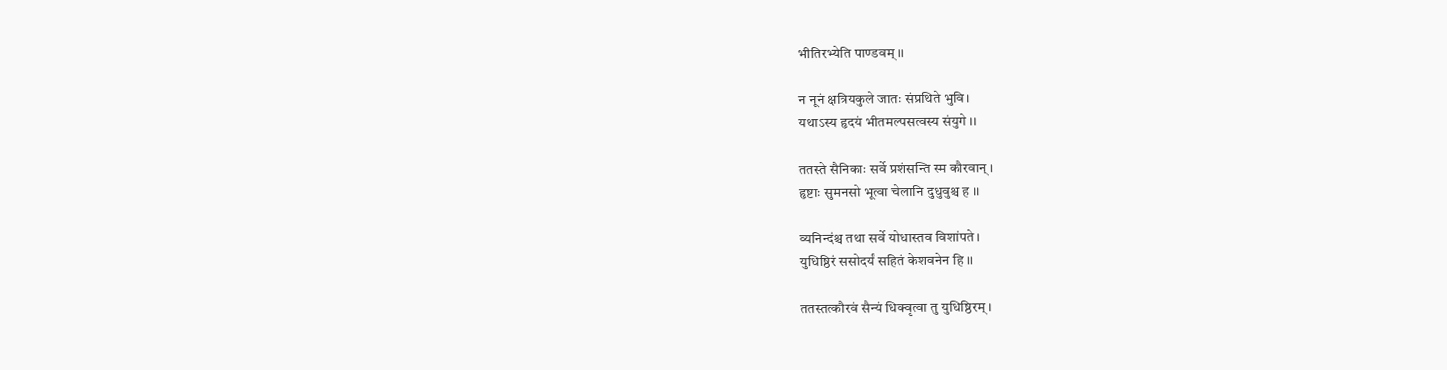भीतिरभ्येति पाण्डवम् ।।

न नूनं क्षत्रियकुले जातः संप्रथिते भुवि।
यथाऽस्य हृदयं भीतमल्पसत्वस्य संयुगे ।।

ततस्ते सैनिकाः सर्वे प्रशंसन्ति स्म कौरवान् ।
हृष्टाः सुमनसो भूत्वा चेलानि दुधुवुश्च ह ।।

व्यनिन्दंश्च तथा सर्वे योधास्तव विशांपते।
युधिष्ठिरं ससोदर्यं सहितं केशवनेन हि ।।

ततस्तत्कौरवं सैन्यं धिक्वृत्वा तु युधिष्ठिरम् ।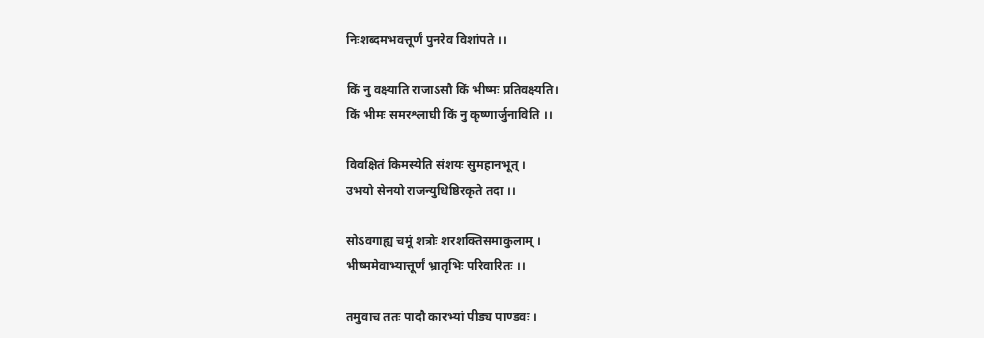निःशब्दमभवत्तूर्णं पुनरेव विशांपते ।।

किं नु वक्ष्याति राजाऽसौ किं भीष्मः प्रतिवक्ष्यति।
किं भीमः समरश्लाघी किं नु कृष्णार्जुनाविति ।।

विवक्षितं किमस्येति संशयः सुमहानभूत् ।
उभयो सेनयो राजन्युधिष्ठिरकृते तदा ।।

सोऽवगाह्य चमूं शत्रोः शरशक्तिसमाकुलाम् ।
भीष्ममेवाभ्यात्तूर्णं भ्रातृभिः परिवारितः ।।

तमुवाच ततः पादौ कारभ्यां पीड्य पाण्डवः ।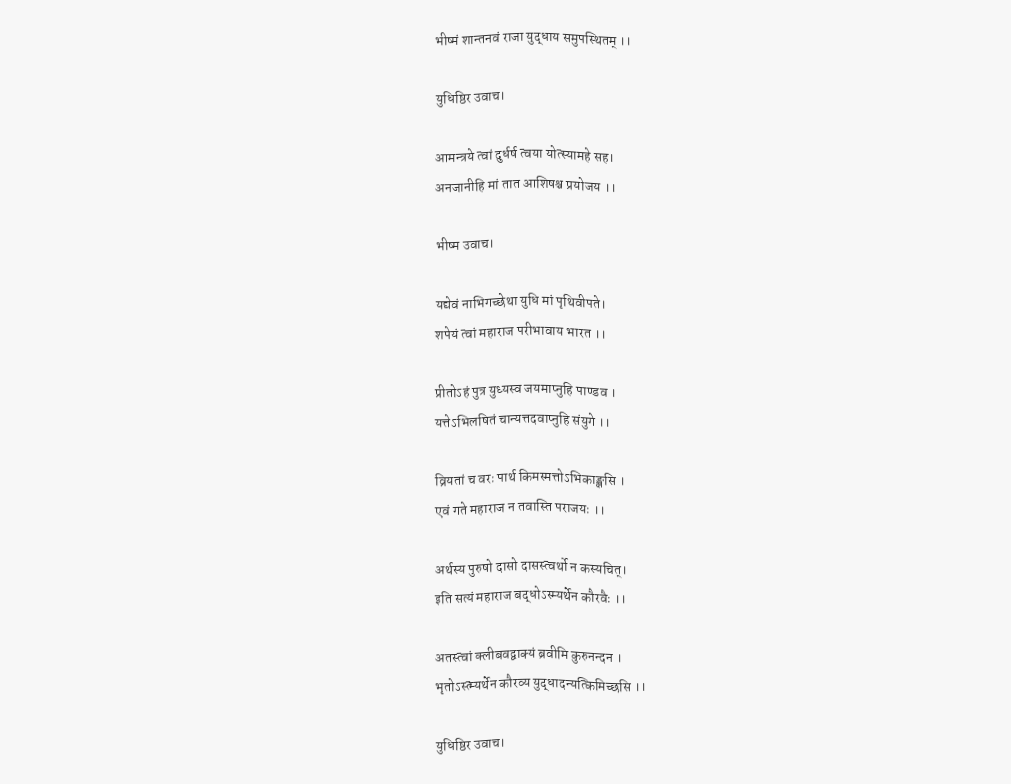भीष्मं शान्तनवं राजा युद्धाय समुपस्थितम् ।।

युधिष्ठिर उवाच।

आमन्त्रये त्वां दुर्धर्ष त्वया योत्स्यामहे सह।
अनजानीहि मां तात आशिषश्च प्रयोजय ।।

भीष्म उवाच।

यद्येवं नाभिगच्छेथा युधि मां पृथिवीपते।
शपेयं त्वां महाराज परीभावाय भारत ।।

प्रीतोऽहं पुत्र युध्यस्व जयमाप्नुहि पाण्डव ।
यत्तेऽभिलषितं चान्यत्तदवाप्नुहि संयुगे ।।

व्रियतां च वरः पार्थ किमस्मत्तोऽभिकाङ्क्षसि ।
एवं गते महाराज न तवास्ति पराजयः ।।

अर्थस्य पुरुषो दासो दासस्त्वर्थो न कस्यचित्।
इति सत्यं महाराज बद्धोऽस्म्यर्थेन कौरवैः ।।

अतस्त्वां क्लीबवद्वाक्यं ब्रवीमि कुरुनन्दन ।
भृतोऽस्त्म्यर्थेन कौरव्य युद्धादन्यत्किमिच्छसि ।।

युधिष्ठिर उवाच।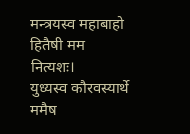मन्त्रयस्व महाबाहो हितैषी मम नित्यशः।
युध्यस्व कौरवस्यार्थे ममैष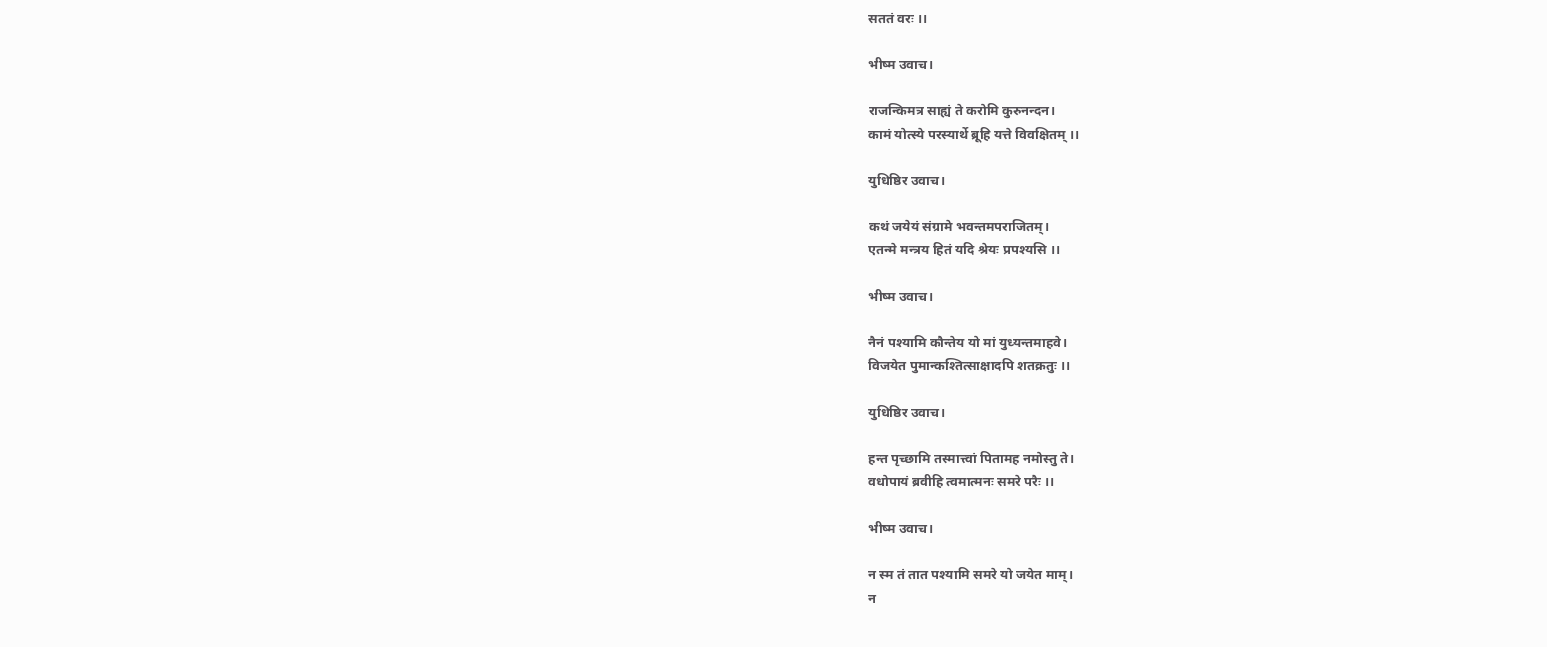सततं वरः ।।

भीष्म उवाच।

राजन्किमत्र साह्यं ते करोमि कुरुनन्दन।
कामं योत्स्ये परस्यार्थे ब्रूहि यत्ते विवक्षितम् ।।

युधिष्ठिर उवाच।

कथं जयेयं संग्रामे भवन्तमपराजितम्।
एतन्मे मन्त्रय हितं यदि श्रेयः प्रपश्यसि ।।

भीष्म उवाच।

नैनं पश्यामि कौन्तेय यो मां युध्यन्तमाहवे।
विजयेत पुमान्कश्तित्साक्षादपि शतक्रतुः ।।

युधिष्ठिर उवाच।

हन्त पृच्छामि तस्मात्त्वां पितामह नमोस्तु ते।
वधोपायं ब्रवीहि त्वमात्मनः समरे परैः ।।

भीष्म उवाच।

न स्म तं तात पश्यामि समरे यो जयेत माम्।
न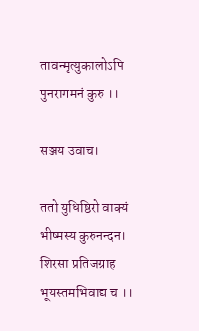तावन्मृत्युकालोऽपि पुनरागमनं कुरु ।।

सञ्जय उवाच।

ततो युधिष्ठिरो वाक्यं भीष्मस्य कुरुनन्दन।
शिरसा प्रतिजग्राह भूयस्तमभिवाद्य च ।।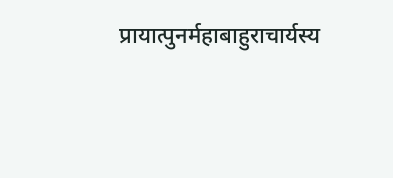प्रायात्पुनर्महाबाहुराचार्यस्य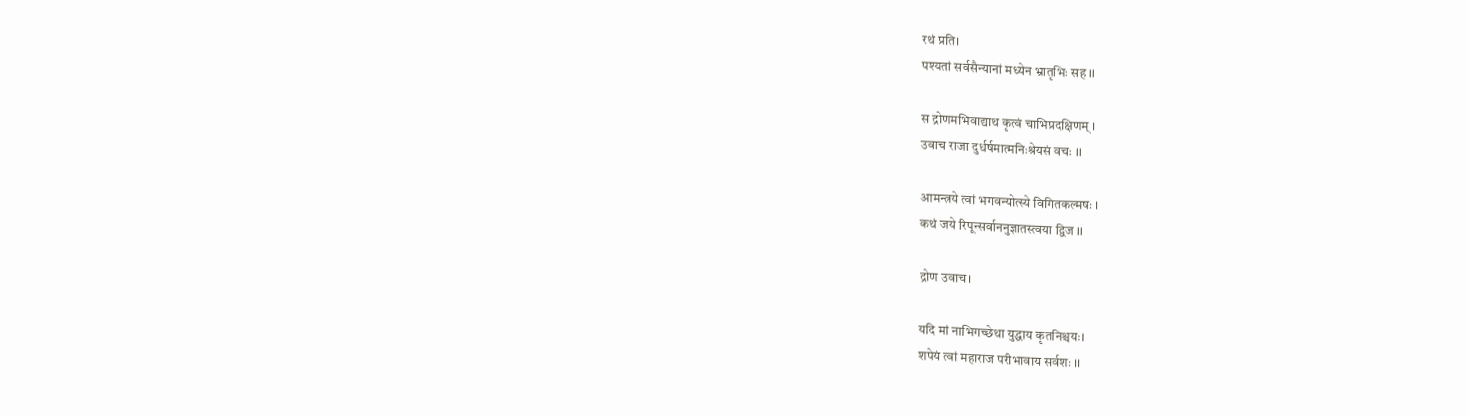रथं प्रति।
पश्यतां सर्वसैन्यानां मध्येन भ्रातृभिः सह ।।

स द्रोणमभिवाद्याथ कृत्वं चाभिप्रदक्षिणम् ।
उवाच राजा दुर्धर्षमात्मनिःश्रेयसं वचः ।।

आमन्त्रये त्वां भगवन्योत्स्ये विगितकल्मषः ।
कथं जये रिपून्सर्वाननुज्ञातस्त्वया द्विज ।।

द्रोण उवाच।

यदि मां नाभिगच्छेथा युद्धाय कृतनिश्चयः।
शपेयं त्वां महाराज परीभावाय सर्वशः ।।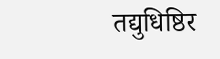तद्युधिष्ठिर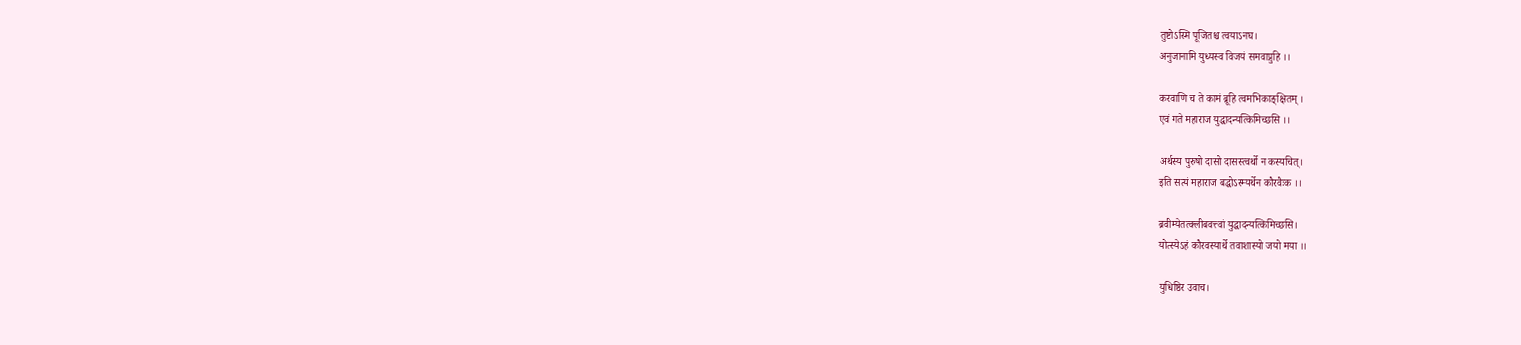तुष्टोऽस्मि पूजितश्च त्वयाऽनघ।
अनुजानामि युध्यस्व विजयं समवाप्नुहि ।।

करवाणि च ते कामं ब्रूहि त्वमभिकाङ्क्षितम् ।
एवं गते महाराज युद्धादन्यत्किमिच्छसि ।।

अर्थस्य पुरुषो दासो दासस्त्वर्थो न कस्यचित्।
इति सत्यं महाराज बद्धोऽस्म्यर्थेन कौरवैःक ।।

ब्रवीम्येतत्क्लीबवत्त्वां युद्धादन्यत्किमिच्छसि।
योत्स्येऽहं कौरवस्यार्थे तवाशास्यो जयो मया ।।

युधिष्ठिर उवाच।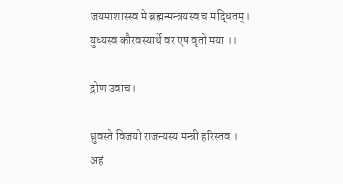जयमाशास्स्व मे ब्रह्मन्मन्त्रयस्व च मद्धितम्।
युध्यस्व कौरवस्यार्थे वर एष वृतो मया ।।

द्रोण उवाच।

ध्रुवस्ते विजयो राजन्यस्य मन्त्री हरिस्तव ।
अहं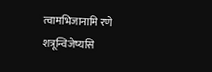त्वामभिजानामि रणे शत्रून्विजेष्यसि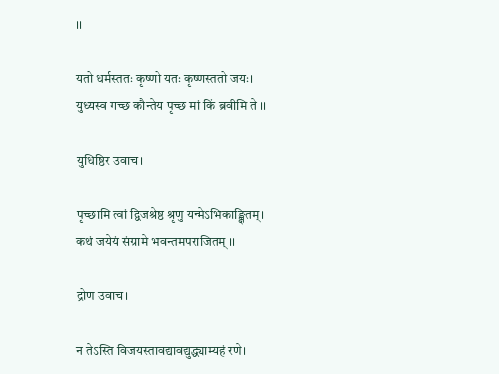।।

यतो धर्मस्ततः कृष्णो यतः कृष्णस्ततो जयः।
युध्यस्व गच्छ कौन्तेय पृच्छ मां किं ब्रवीमि ते ।।

युधिष्ठिर उवाच।

पृच्छामि त्वां द्विजश्रेष्ठ श्रृणु यन्मेऽभिकाङ्क्षितम्।
कथं जयेयं संग्रामे भवन्तमपराजितम् ।।

द्रोण उवाच।

न तेऽस्ति विजयस्तावद्यावद्युद्ध्याम्यहं रणे।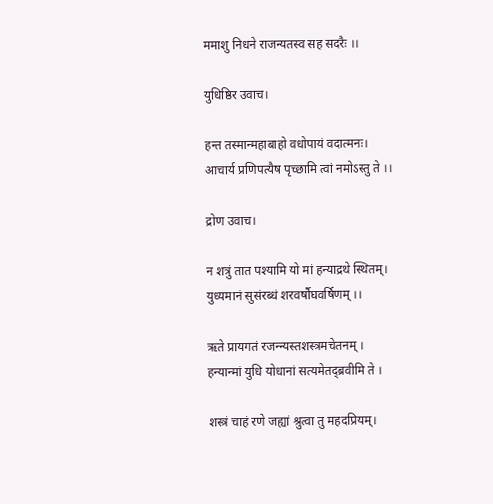ममाशु निधने राजन्यतस्व सह सदरैः ।।

युधिष्ठिर उवाच।

हन्त तस्मान्महाबाहो वधोपायं वदात्मनः।
आचार्य प्रणिपत्यैष पृच्छामि त्वां नमोऽस्तु ते ।।

द्रोण उवाच।

न शत्रुं तात पश्यामि यो मां हन्याद्रथे स्थितम्।
युध्यमानं सुसंरब्धं शरवर्षौघवर्षिणम् ।।

ऋते प्रायगतं रजन्न्यस्तशस्त्रमचेतनम् ।
हन्यान्मां युधि योधानां सत्यमेतद्ब्रवीमि ते ।

शस्त्रं चाहं रणे जह्यां श्रुत्वा तु महदप्रियम्।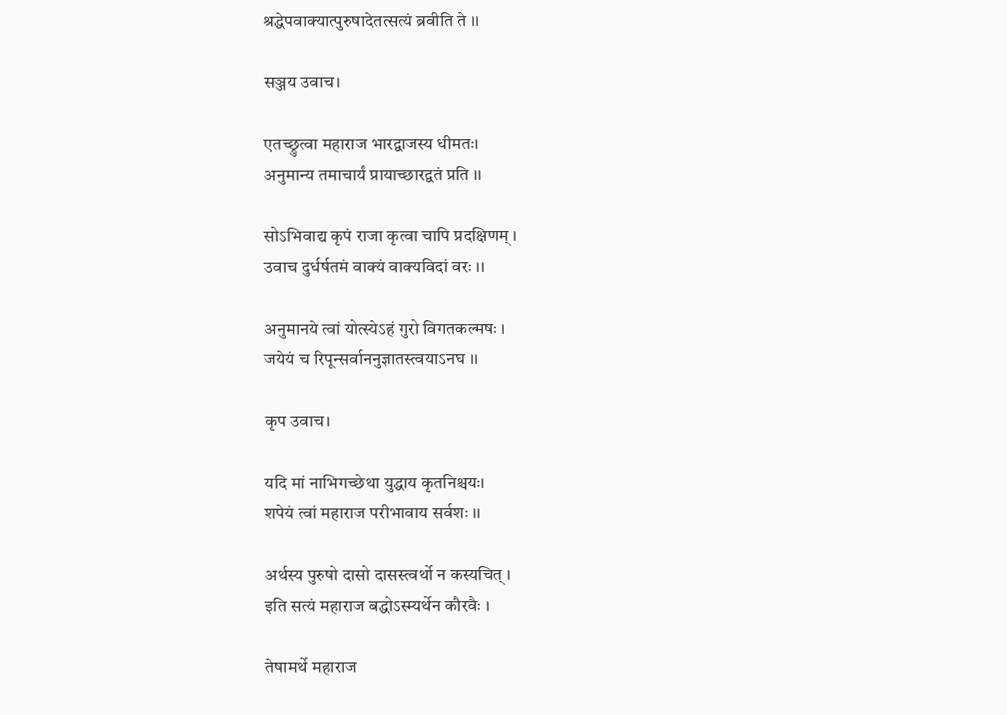श्रद्धेपवाक्यात्पुरुषादेतत्सत्यं ब्रवीति ते ।।

सञ्जय उवाच।

एतच्छ्रुत्वा महाराज भारद्वाजस्य धीमतः।
अनुमान्य तमाचार्यं प्रायाच्छारद्वतं प्रति ।।

सोऽभिवाद्य कृपं राजा कृत्वा चापि प्रदक्षिणम् ।
उवाच दुर्धर्षतमं वाक्यं वाक्यविदां वरः ।।

अनुमानये त्वां योत्स्येऽहं गुरो विगतकल्मषः ।
जयेयं च रिपून्सर्वाननुज्ञातस्त्वयाऽनघ ।।

कृप उवाच।

यदि मां नाभिगच्छेथा युद्धाय कृतनिश्चयः।
शपेयं त्वां महाराज परीभावाय सर्वशः ।।

अर्थस्य पुरुषो दासो दासस्त्वर्थो न कस्यचित् ।
इति सत्यं महाराज बद्धोऽस्म्यर्थेन कौरवैः ।

तेषामर्थे महाराज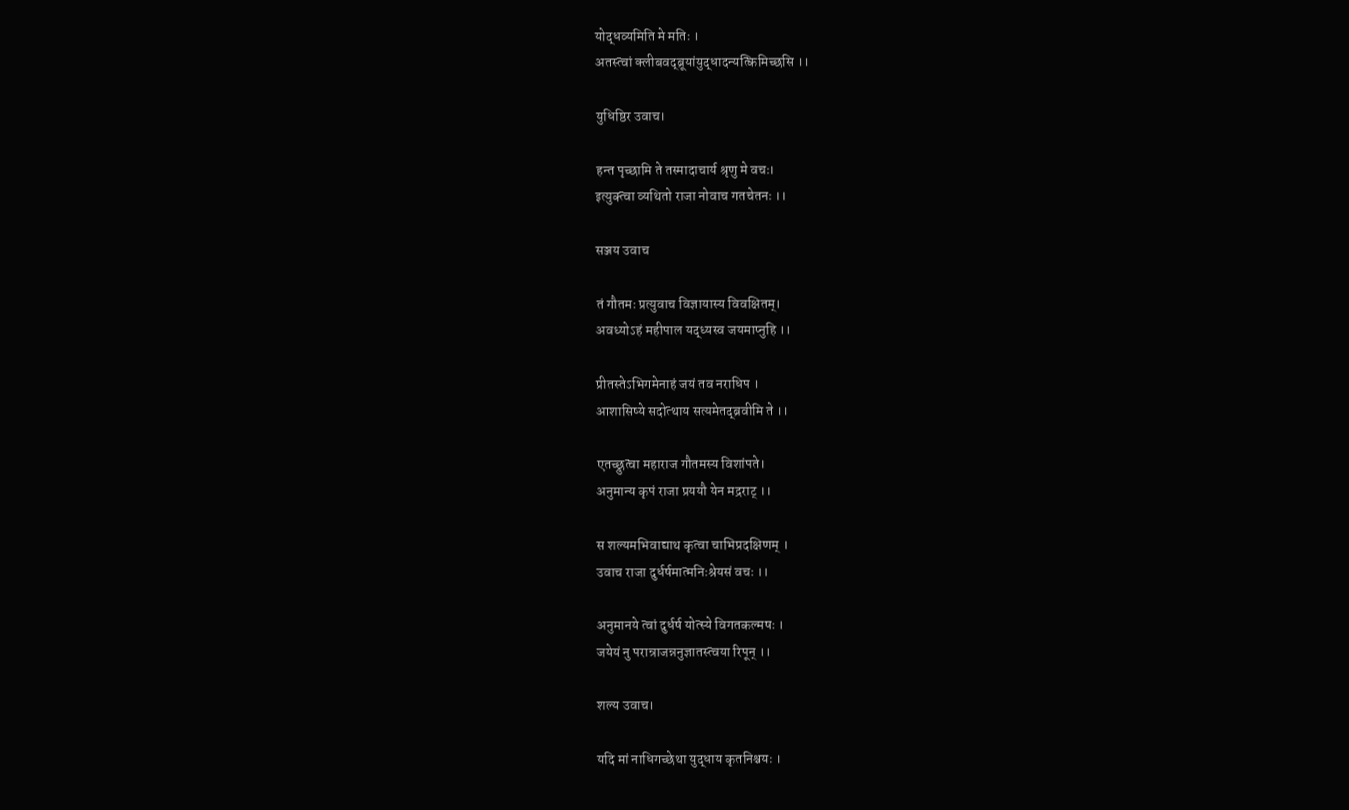योद्धव्यमिति मे मतिः ।
अतस्त्वां क्लीबवद्‌ब्रूयांयुद्धादन्यत्किमिच्छसि ।।

युधिष्ठिर उवाच।

हन्त पृच्छामि ते तस्मादाचार्य श्रृणु मे वचः।
इत्युक्त्वा व्यथितो राजा नोवाच गतचेतनः ।।

सञ्जय उवाच

तं गौतमः प्रत्युवाच विज्ञायास्य विवक्षितम्।
अवध्योऽहं महीपाल यद्ध्यस्व जयमाप्नुहि ।।

प्रीतस्तेऽभिगमेनाहं जयं तव नराधिप ।
आशासिष्ये सदोत्थाय सत्यमेतद्ब्रवीमि ते ।।

एतच्छ्रुत्वा महाराज गौतमस्य विशांपते।
अनुमान्य कृपं राजा प्रययौ येन मद्रराट् ।।

स शल्यमभिवाद्याथ कृत्वा चाभिप्रदक्षिणम् ।
उवाच राजा दुर्धर्षमात्मनिःश्रेयसं वचः ।।

अनुमानये त्वां दुर्धर्ष योत्स्ये विगतकल्मषः ।
जयेयं नु परान्राजन्ननुज्ञातस्त्वया रिपून् ।।

शल्य उवाच।

यदि मां नाधिगच्छेथा युद्धाय कृतनिश्चयः ।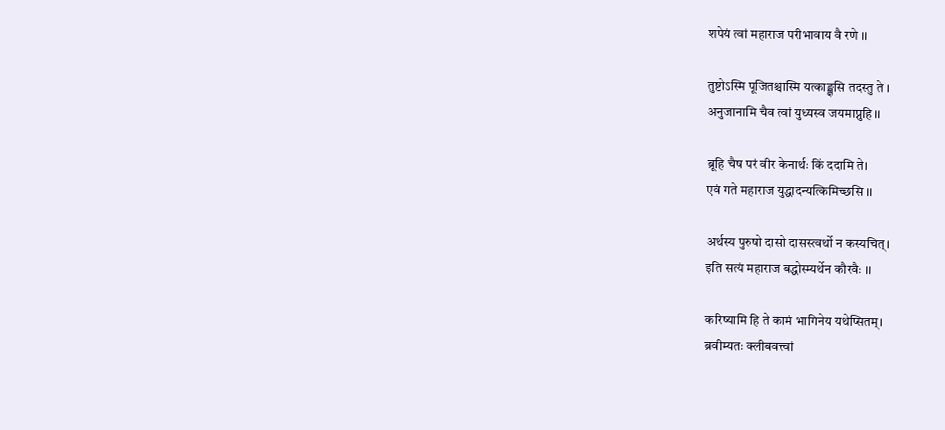शपेयं त्वां महाराज परीभावाय वै रणे ।।

तुष्टोऽस्मि पूजितश्चास्मि यत्काङ्क्षसि तदस्तु ते ।
अनुजानामि चैव त्वां युध्यस्व जयमाप्नुहि ।।

ब्रूहि चैष परं वीर केनार्थः किं ददामि ते।
एवं गते महाराज युद्धादन्यत्किमिच्छसि ।।

अर्थस्य पुरुषो दासो दासस्त्वर्थो न कस्यचित्।
इति सत्यं महाराज बद्धोस्म्यर्थेन कौरवैः ।।

करिष्यामि हि ते कामं भागिनेय यथेप्सितम्।
ब्रवीम्यतः क्लीबवत्त्वां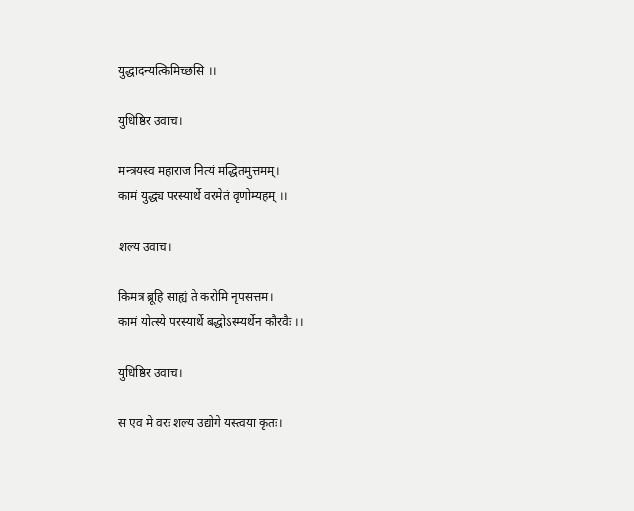युद्धादन्यत्किमिच्छसि ।।

युधिष्ठिर उवाच।

मन्त्रयस्व महाराज नित्यं मद्धितमुत्तमम्।
कामं युद्ध्य परस्यार्थे वरमेतं वृणोम्यहम् ।।

शल्य उवाच।

किमत्र ब्रूहि साह्यं ते करोमि नृपसत्तम।
कामं योत्स्ये परस्यार्थे बद्धोऽस्म्यर्थेन कौरवैः ।।

युधिष्ठिर उवाच।

स एव मे वरः शल्य उद्योगे यस्त्वया कृतः।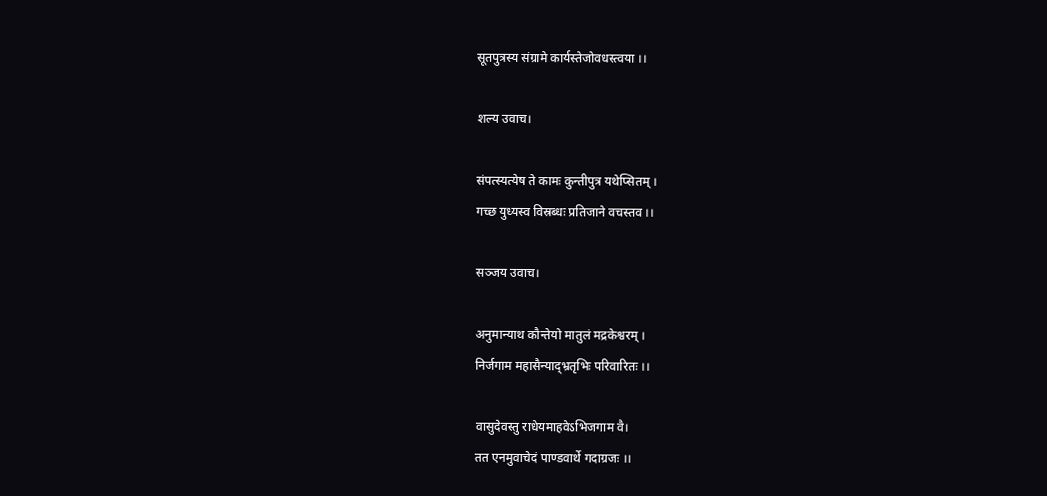सूतपुत्रस्य संग्रामे कार्यस्तेजोवधस्त्वया ।।

शल्य उवाच।

संपत्स्यत्येष ते कामः कुन्तीपुत्र यथेप्सितम् ।
गच्छ युध्यस्व विस्रब्धः प्रतिजाने वचस्तव ।।

सञ्जय उवाच।

अनुमान्याथ कौन्तेयो मातुलं मद्रकेश्वरम् ।
निर्जगाम महासैन्याद्भ्रतृभिः परिवारितः ।।

वासुदेवस्तु राधेयमाहवेऽभिजगाम वै।
तत एनमुवाचेदं पाण्डवार्थे गदाग्रजः ।।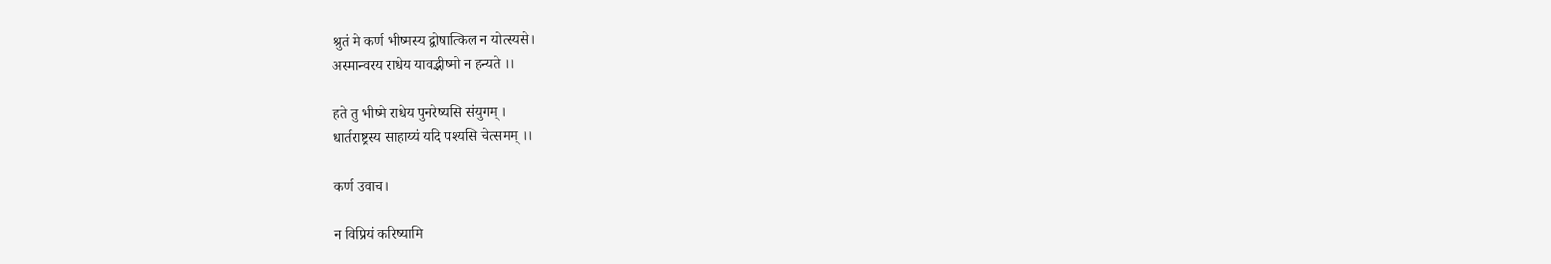श्रुतं मे कर्ण भीष्मस्य द्वोषात्किल न योत्स्यसे।
अस्मान्वरय राधेय यावद्भीष्मो न हन्यते ।।

हते तु भीष्मे राधेय पुनरेष्यसि संयुगम् ।
धार्तराष्ट्रस्य साहाय्यं यदि पश्यसि चेत्समम् ।।

कर्ण उवाच।

न विप्रियं करिष्यामि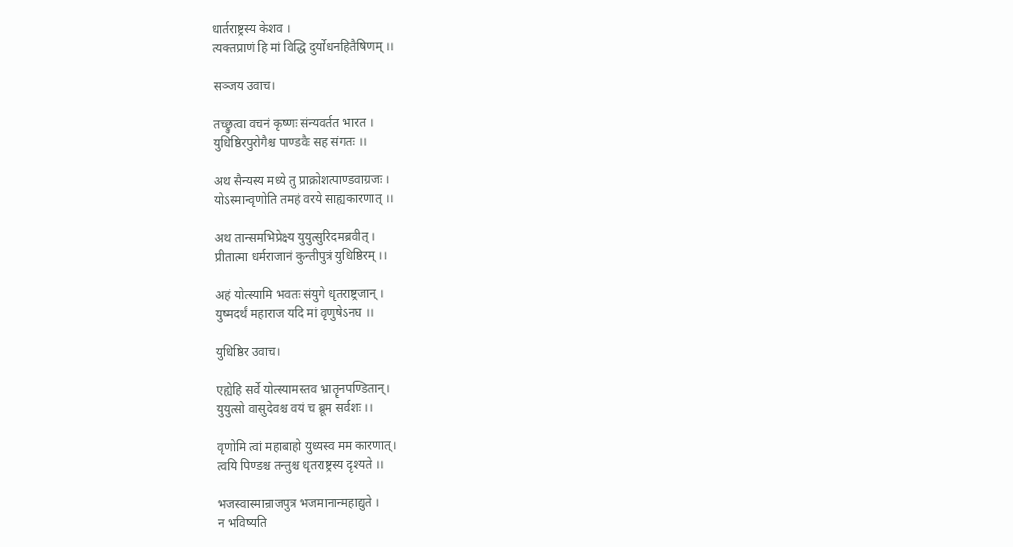धार्तराष्ट्रस्य केशव ।
त्यक्तप्राणं हि मां विद्धि दुर्योधनहितैषिणम् ।।

सञ्जय उवाच।

तच्छ्रुत्वा वचनं कृष्णः संन्यवर्तत भारत ।
युधिष्ठिरपुरोगैश्च पाण्डवैः सह संगतः ।।

अथ सैन्यस्य मध्ये तु प्राक्रोशत्पाण्डवाग्रजः ।
योऽस्मान्वृणोति तमहं वरये साह्यकारणात् ।।

अथ तान्समभिप्रेक्ष्य युयुत्सुरिदमब्रवीत् ।
प्रीतात्मा धर्मराजानं कुन्तीपुत्रं युधिष्ठिरम् ।।

अहं योत्स्यामि भवतः संयुगे धृतराष्ट्रजान् ।
युष्मदर्थं महाराज यदि मां वृणुषेऽनघ ।।

युधिष्ठिर उवाच।

एह्येहि सर्वे योत्स्यामस्तव भ्रातॄनपण्डितान्।
युयुत्सो वासुदेवश्च वयं च ब्रूम सर्वशः ।।

वृणोमि त्वां महाबाहो युध्यस्व मम कारणात्।
त्वयि पिण्डश्च तन्तुश्च धृतराष्ट्रस्य दृश्यते ।।

भजस्वास्मान्राजपुत्र भजमानान्महाद्युते ।
न भविष्यति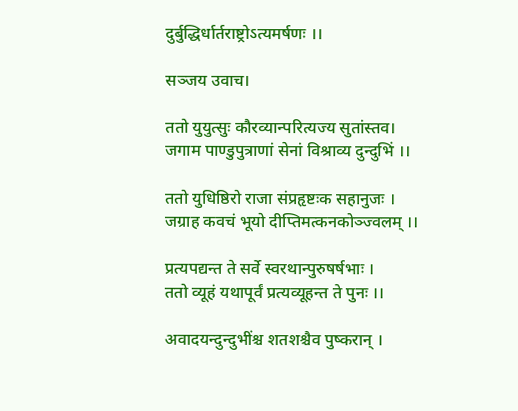दुर्बुद्धिर्धार्तराष्ट्रोऽत्यमर्षणः ।।

सञ्जय उवाच।

ततो युयुत्सुः कौरव्यान्परित्यज्य सुतांस्तव।
जगाम पाण्डुपुत्राणां सेनां विश्राव्य दुन्दुभिं ।।

ततो युधिष्ठिरो राजा संप्रहृष्टःक सहानुजः ।
जग्राह कवचं भूयो दीप्तिमत्कनकोञ्ज्वलम् ।।

प्रत्यपद्यन्त ते सर्वे स्वरथान्पुरुषर्षभाः ।
ततो व्यूहं यथापूर्वं प्रत्यव्यूहन्त ते पुनः ।।

अवादयन्दुन्दुभींश्च शतशश्चैव पुष्करान् ।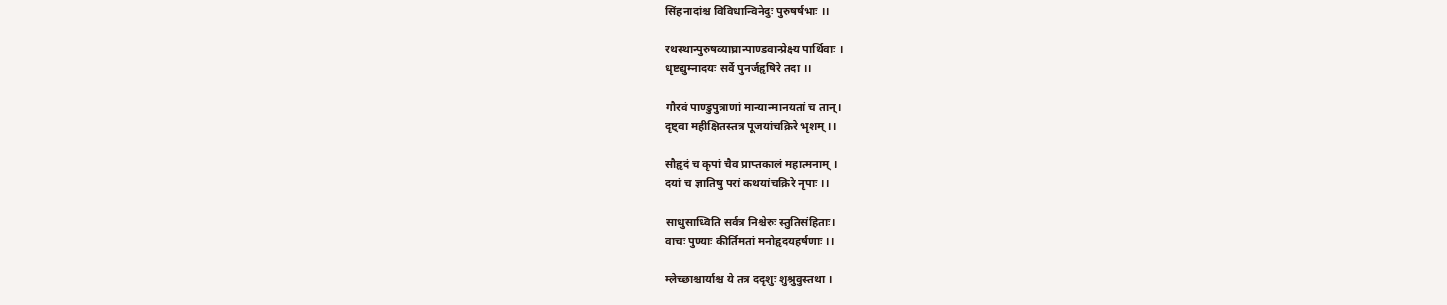सिंहनादांश्च विविधान्विनेदुः पुरुषर्षभाः ।।

रथस्थान्पुरुषव्याघ्रान्पाण्डवान्प्रेक्ष्य पार्थिवाः ।
धृष्टद्युम्नादयः सर्वे पुनर्जहृषिरे तदा ।।

गौरवं पाण्डुपुत्राणां मान्यान्मानयतां च तान्।
दृष्ट्वा महीक्षितस्तत्र पूजयांचक्रिरे भृशम् ।।

सौहृदं च कृपां चैव प्राप्तकालं महात्मनाम् ।
दयां च ज्ञातिषु परां कथयांचक्रिरे नृपाः ।।

साधुसाध्विति सर्वत्र निश्चेरुः स्तुतिसंहिताः।
वाचः पुण्याः कीर्तिमतां मनोहृदयहर्षणाः ।।

म्लेच्छाश्चार्याश्च ये तत्र ददृशुः शुश्रुवुस्तथा ।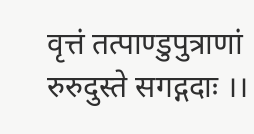वृत्तं तत्पाण्डुपुत्राणां रुरुदुस्ते सगद्गदाः ।।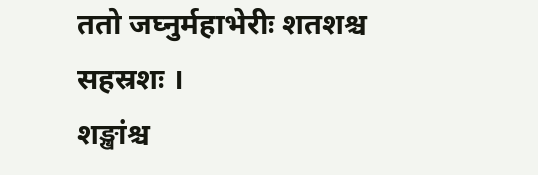ततो जघ्नुर्महाभेरीः शतशश्च सहस्रशः ।
शङ्खांश्च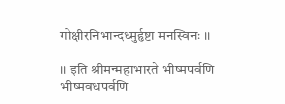गोक्षीरनिभान्दध्मुर्हृष्टा मनस्विनः ।।

।। इति श्रीमन्महाभारते भीष्मपर्वणि
भीष्मवधपर्वणि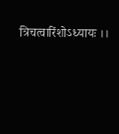त्रिचत्वारिंशोऽध्यायः ।।